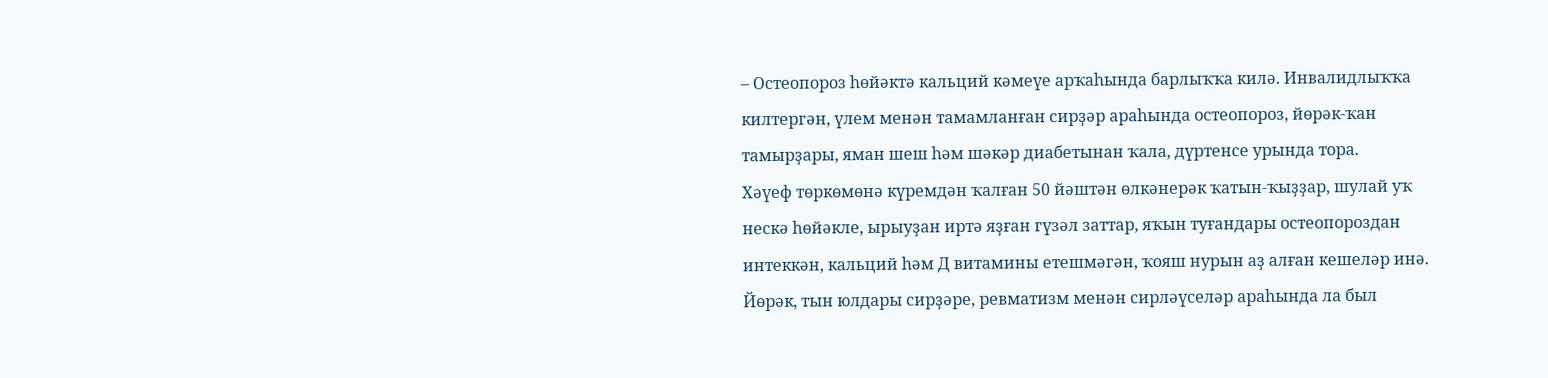– Остеопороз һөйәктә кальций кәмеүе арҡаһында барлыҡҡа килә. Инвалидлыҡҡа килтергән, үлем менән тамамланған сирҙәр араһында остеопороз, йөрәк-ҡан тамырҙары, яман шеш һәм шәкәр диабетынан ҡала, дүртенсе урында тора.
Хәүеф төркөмөнә күремдән ҡалған 50 йәштән өлкәнерәк ҡатын-ҡыҙҙар, шулай уҡ нескә һөйәкле, ырыуҙан иртә яҙған гүзәл заттар, яҡын туғандары остеопороздан интеккән, кальций һәм Д витамины етешмәгән, ҡояш нурын аҙ алған кешеләр инә. Йөрәк, тын юлдары сирҙәре, ревматизм менән сирләүселәр араһында ла был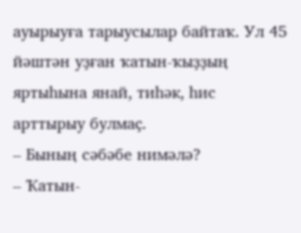ауырыуға тарыусылар байтаҡ. Ул 45 йәштән уҙған ҡатын-ҡыҙҙың яртыһына янай, тиһәк, һис арттырыу булмаҫ.
– Бының сәбәбе нимәлә?
– Ҡатын-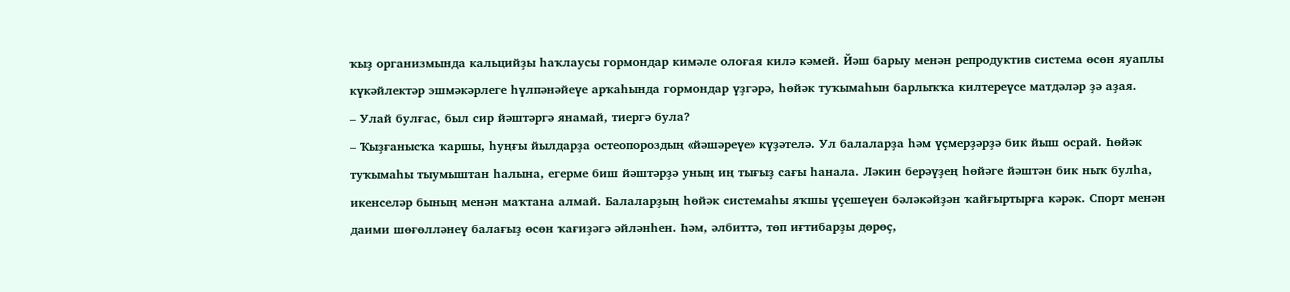ҡыҙ организмында кальцийҙы һаҡлаусы гормондар кимәле олоғая килә кәмей. Йәш барыу менән репродуктив система өсөн яуаплы күкәйлектәр эшмәкәрлеге һүлпәнәйеүе арҡаһында гормондар үҙгәрә, һөйәк туҡымаһын барлыҡҡа килтереүсе матдәләр ҙә аҙая.
– Улай булғас, был сир йәштәргә янамай, тиергә була?
– Ҡыҙғанысҡа ҡаршы, һуңғы йылдарҙа остеопороздың «йәшәреүе» күҙәтелә. Ул балаларҙа һәм үҫмерҙәрҙә бик йыш осрай. Һөйәк туҡымаһы тыумыштан һалына, егерме биш йәштәрҙә уның иң тығыҙ сағы һанала. Ләкин берәүҙең һөйәге йәштән бик ныҡ булһа, икенселәр бының менән маҡтана алмай. Балаларҙың һөйәк системаһы яҡшы үҫешеүен бәләкәйҙән ҡайғыртырға кәрәк. Спорт менән даими шөғөлләнеү балағыҙ өсөн ҡағиҙәгә әйләнһен. Һәм, әлбиттә, төп иғтибарҙы дөрөҫ,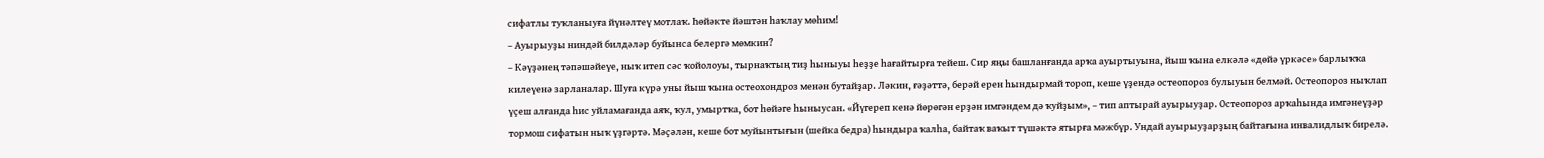сифатлы туҡланыуға йүнәлтеү мотлаҡ. Һөйәкте йәштән һаҡлау мөһим!
– Ауырыуҙы ниндәй билдәләр буйынса белергә мөмкин?
– Кәүҙәнең тәпәшәйеүе, ныҡ итеп сәс ҡойолоуы, тырнаҡтың тиҙ һыныуы һеҙҙе һағайтырға тейеш. Сир яңы башланғанда арҡа ауыртыуына, йыш ҡына елкәлә «дөйә үркәсе» барлыҡҡа килеүенә зарланалар. Шуға күрә уны йыш ҡына остеохондроз менән бутайҙар. Ләкин, ғәҙәттә, берәй ерен һындырмай тороп, кеше үҙендә остеопороз булыуын белмәй. Остеопороз ныҡлап үҫеш алғанда һис уйламағанда аяҡ, ҡул, умыртҡа, бот һөйәге һыныусан. «Йүгереп кенә йөрөгән ерҙән имгәндем дә ҡуйҙым», – тип аптырай ауырыуҙар. Остеопороз арҡаһында имгәнеүҙәр тормош сифатын ныҡ үҙгәртә. Мәҫәлән, кеше бот муйынтығын (шейка бедра) һындыра ҡалһа, байтаҡ ваҡыт түшәктә ятырға мәжбүр. Ундай ауырыуҙарҙың байтағына инвалидлыҡ бирелә.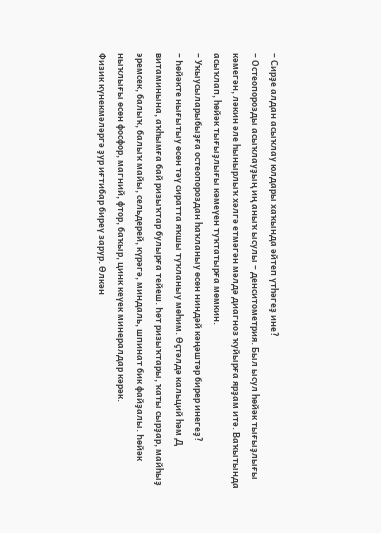– Сирҙе алдан асыҡлау юлдары хаҡында әйтеп үтһәгеҙ ине?
– Остеопорозды асыҡлауҙың иң аныҡ ысулы – денситометрия. Был ысул һөйәк тығыҙлығы кәмегән, ләкин әле һынырлыҡ хәлгә етмәгән мәлдә диагноз ҡуйырға ярҙам итә. Ваҡытында асыҡлап, һөйәк тығыҙлығы кәмеүен туҡтатырға мөмкин.
– Уҡыусыларыбыҙға остеопороздан һаҡланыу өсөн ниндәй кәңәштәр бирер инегеҙ?
– Һөйәкте нығытыу өсөн тәү сиратта яҡшы туҡланыу мөһим. Өҫтәлдә кальций һәм Д витаминына, аҡһымға бай ризыҡтар булырға тейеш. Һөт ризыҡтары, ҡаты сырҙар, майһыҙ эремсек, балыҡ, балыҡ майы, сельдерей, күрәгә, миндаль, шпинат бик файҙалы. Һөйәк ныҡлығы өсөн фосфор, магний, фтор, баҡыр, цинк кеүек минералдар кәрәк.
Физик күнекмәләргә ҙур иғтибар биреү зарур. Өлкән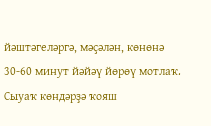йәштәгеләргә, мәҫәлән, көнөнә 30-60 минут йәйәү йөрөү мотлаҡ.
Сыуаҡ көндәрҙә ҡояш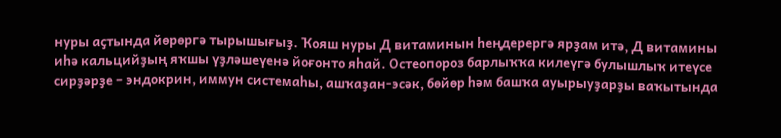нуры аҫтында йөрөргә тырышығыҙ. Ҡояш нуры Д витаминын һеңдерергә ярҙам итә, Д витамины иһә кальцийҙың яҡшы үҙләшеүенә йоғонто яһай. Остеопороз барлыҡҡа килеүгә булышлыҡ итеүсе сирҙәрҙе – эндокрин, иммун системаһы, ашҡаҙан-эсәк, бөйөр һәм башҡа ауырыуҙарҙы ваҡытында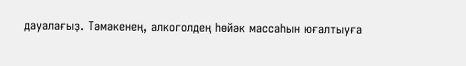дауалағыҙ. Тәмәкенең, алкоголдең һөйәк массаһын юғалтыуға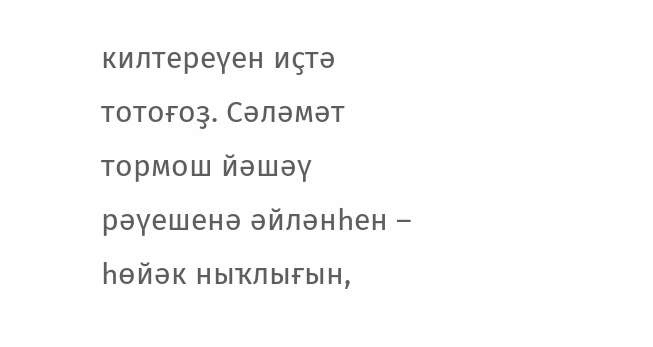килтереүен иҫтә тотоғоҙ. Сәләмәт тормош йәшәү рәүешенә әйләнһен – һөйәк ныҡлығын,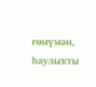ғөмүмән, һаулыҡты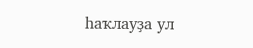һаҡлауҙа ул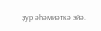ҙур әһәмиәткә эйә.